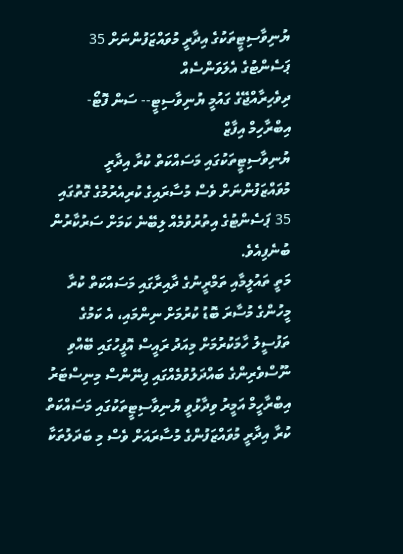ޔުނިވާސިޓީތަކުގެ އިދާރީ މުވައްޒަފުންނަށް 35 ޕަސެންޓުގެ އެލަވަންސެއް
ދިވެހިރާއްޖޭގެ ގައުމީ ޔުނިވާސިޓީ-- ސަން ފޮޓޯ- އިބްރާހިމް އިފާޒް
ޔުނިވާސިޓީތަކުގައި މަސައްކަތް ކުރާ އިދާރީ މުވައްޒަފުންނަށް ވެސް މުސާރައިގެ ކުރިއެރުމުގެ ގޮތުގައި 35 ޕަސެންޓުގެ އިތުރުވުމެއް ލިބޭނެ ކަމަށް ސަރުކާރުން ބުނެފިއެވެ.
މަތީ ތައުލީމާއި ތަމްރީނުގެ ދާއިރާގައި މަސައްކަތް ކުރާ މީހުންގެ މުސާރަ ބޮޑު ކުރުމަށް ނިންމައި، އެ ކަމުގެ ތަފުސީލު ހާމަކުރުމަށް މިއަދު ރައީސް އޮފީހުގައި ބޭއްވި ނޫސްވެރިންގެ ބައްދަލުވުމެއްގައި ފިނޭންސް މިނިސްޓަރު އިބްރާހީމް އަމީރު ވިދާޅުވީ ޔުނިވާސިޓީތަކުގައި މަސައްކަތް ކުރާ އިދާރީ މުވައްޒަފުންގެ މުސާރައަށް ވެސް މި ބަދަލުތަކާ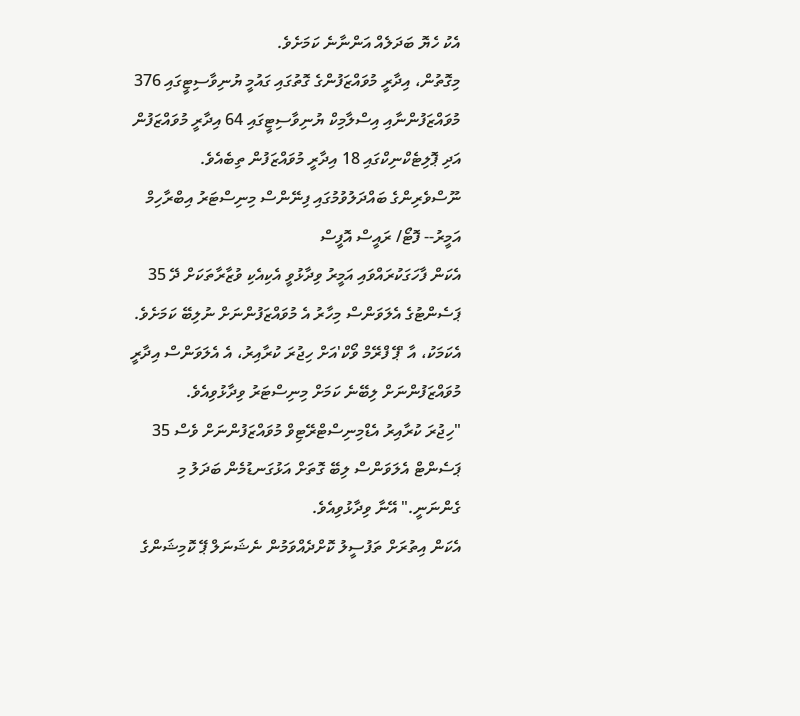އެކު ހެޔޮ ބަދަލެއް އަންނާނެ ކަމަށެވެ.
މިގޮތުން، އިދާރީ މުވައްޒަފުންގެ ގޮތުގައި ގައުމީ ޔުނިވާސިޓީގައި 376 މުވައްޒަފުންނާއި އިސްލާމިކް ޔުނިވާސިޓީގައި 64 އިދާރީ މުވައްޒަފުން އަދި ޕޮލިޓެކްނިކްގައި 18 އިދާރީ މުވައްޒަފުން ތިބެއެވެ.
ނޫސްވެރިންގެ ބައްދަލުވުމުގައި ފިނޭންސް މިނިސްޓަރު އިބްރާހިމް އަމީރު-- ފޮޓޯ/ ރައީސް އޮފީސް
އެކަން ފާހަގަކުރައްވައި އަމީރު ވިދާޅުވީ އެކިއެކި ވުޒާރާތަކަށް ދޭ 35 ޕަސެންޓުގެ އެލަވަންސް މިހާރު އެ މުވައްޒަފުންނަށް ނުލިބޭ ކަމަށެވެ. އެކަމަކު، އާ 'ޕޭ ފްރޭމް ވޯކް'އަށް ހިޖުރަ ކުރާއިރު، އެ އެލަވަންސް އިދާރީ މުވައްޒަފުންނަށް ލިބޭނެ ކަމަށް މިނިސްޓަރު ވިދާޅުވިއެވެ.
"ހިޖުރަ ކުރާއިރު އެޑްމިނިސްޓްރޭޓިވް މުވައްޒަފުންނަށް ވެސް 35 ޕަސެންޓް އެލަވަންސް ލިބޭ ގޮތަށް އަޅުގަނޑުމެން ބަދަލު މި ގެންނަނީ." އޭނާ ވިދާޅުވިއެވެ.
އެކަން އިތުރަށް ތަފުސީލު ކޮށްދެއްވަމުން ނެޝަނަލް ޕޭ ކޮމިޝަންގެ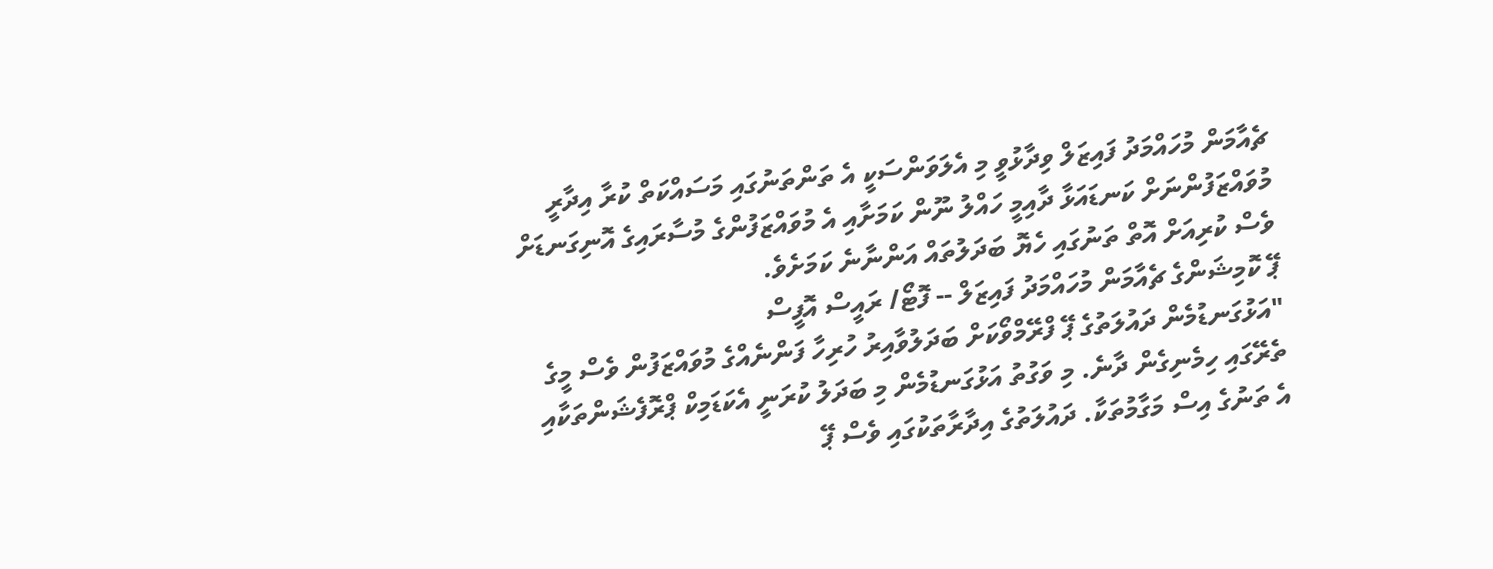ޗެއާމަން މުހައްމަދު ފައިޒަލް ވިދާޅުވީ މި އެލަވަންސަކީ އެ ތަންތަނުގައި މަސައްކަތް ކުރާ އިދާރީ މުވައްޒަފުންނަށް ކަނޑައަޅާ ދާއިމީ ހައްލު ނޫން ކަމަށާއި އެ މުވައްޒަފުންގެ މުސާރައިގެ އޮނިގަނޑަށް ވެސް ކުރިއަށް އޮތް ތަނުގައި ހެޔޮ ބަދަލުތައް އަންނާނެ ކަމަށެވެ.
ޕޭ ކޮމިޝަންގެ ޗެއާމަން މުހައްމަދު ފައިޒަލް -- ފޮޓޯ/ ރައީސް އޮފީސް
"އަޅުގަނޑުމެން ދައުލަތުގެ ޕޭ ފްރޭމްވޯކަށް ބަދަލުވާއިރު ހުރިހާ ފަންނެއްގެ މުވައްޒަފުން ވެސް މީގެ ތެރޭގައި ހިމެނިގެން ދާނެ. މި ވަގުތު އަޅުގަނޑުމެން މި ބަދަލު ކުރަނީ އެކަޑަމިކް ޕްރޮފެޝަންތަކާއި އެ ތަނުގެ އިސް މަގާމުތަކާ. ދައުލަތުގެ އިދާރާތަކުގައި ވެސް ޕޭ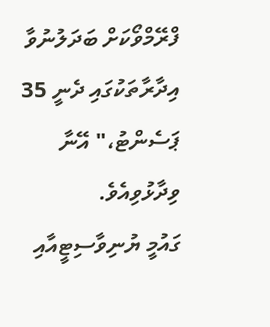ފްރޭމްވޯކަށް ބަދަލުނުވާ އިދާރާތަކުގައި ދެނީ 35 ޕަސެންޓު،" އޭނާ ވިދާޅުވިއެވެ.
ގައުމީ ޔުނިވާސިޓީއާއި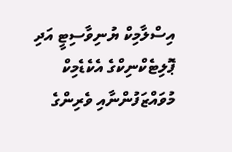އިސްލާމިކް ޔުނިވާސިޓީ އަދި ޕޮލިޓެކްނިކްގެ އެކެޑެމިކް މުވައްޒަފުންނާއި ވެރިންގެ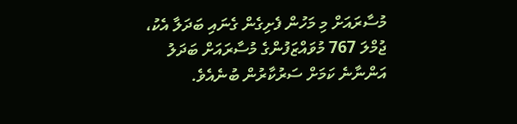މުސާރައަށް މި މަހުން ފެށިގެން ގެނައި ބަދަލާ އެކު، ޖުމްލަ 767 މުވައްޒަފުންގެ މުސާރައަށް ބަދަލު އަންނާނެ ކަމަށް ސަރުކާރުން ބުނެއެވެ.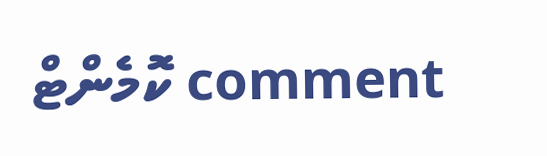comment ކޮމެންޓް